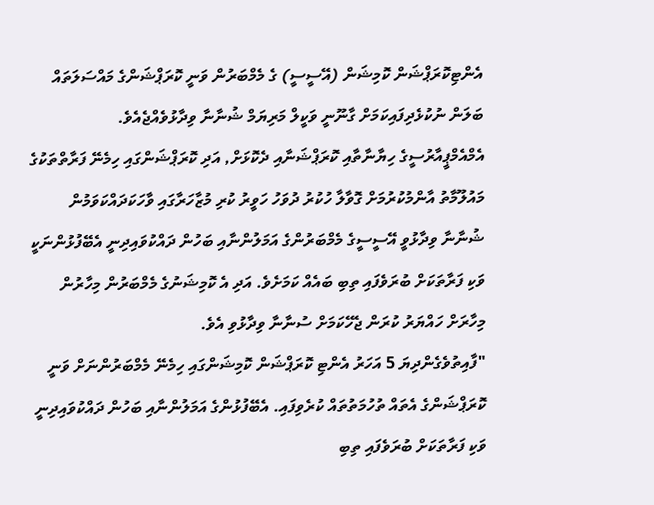އެންޓިކޮރަޕްޝަން ކޮމިޝަން (އޭސީސީ) ގެ މެމްބަރުން ވަނީ ކޮރަޕްޝަންގެ މައްސަލަތައް ބަލަން ނުކުޅެދިފައިކަމަށް ގާނޫނީ ވަކީލް މަރިޔަމް ޝުނާނާ ވިދާޅުވެއްޖެއެވެ.
އެމްއެމްޕީއާރުސީގެ ހިޔާނާތާއި ކޮރަޕްޝަނާއި ދެކޮޅަށް, އަދި ކޮރަޕްޝަންގައި ހިމެނޭ ފަރާތްތަކުގެ މައުލޫމާތު އާންމުކުރުމަށް ގޮވާލާ ހުކުރު ދުވަހު ހަވީރު ކުރި މުޒާހަރާގައި ވާހަކަދައްކަވަމުން ޝުނާނާ ވިދާޅުވީ އޭސީސީގެ މެމްބަރުންގެ އަމަލުންނާއި ބަހުން ދައްކުވައިދިނީ އެބޭފުޅުންނަކީ ވަކި ފަރާތަކަށް ބުރަވެފައި ތިބި ބައެއް ކަމަށެވެ. އަދި އެ ކޮމިޝަނުގެ މެމްބަރުން މިހާރުން މިހާރަށް ހައްޔަރު ކުރަން ޖެހޭކަމަށް ސުނާނާ ވިދާޅުވި އެވެ.
"ފާއިތުވެގެންދިޔަ 5 އަހަރު އެންޓި ކޮރަޕްޝަން ކޮމިޝަންގައި ހިމެނޭ މެމްބަރުންނަށް ވަނީ ކޮރަޕްޝަންގެ އެތައް ތުހުމަތުތައް ކުރެވިފައި. އެބޭފުޅުންގެ އަމަލުންނާއި ބަހުން ދައްކުވައިދިނީ ވަކި ފަރާތަކަށް ބުރަވެފައި ތިބި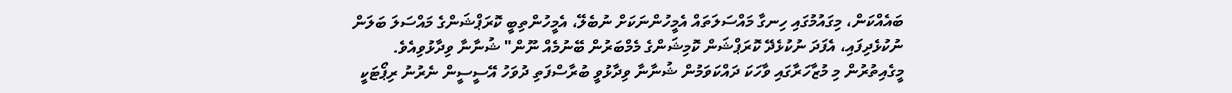ބައެއްކަން، މިގައުމުގައި ހިނގާ މައްސަލަތައް އެމީހުންނަކަށް ނުބެލޭ، އެމީހުންތިބީ ކޮރަޕްޝަންގެ މައްސަލަ ބަލަން ނުކުޅެދިފައި، އެފަދަ ނުކުޅެދޭ ކޮރަޕްޝަން ކޮމިޝަންގެ މެމްބަރުން ބޭނުމެއް ނޫން" ޝުނާނާ ވިދާޅުވިއެވެ.
މީގެއިތުރުން މި މުޒާހަރާގައި ވާހަކަ ދައްކަވަމުން ޝުނާނާ ވިދާޅުވީ ބުރާސްފަތި ދުވަހު އޭސީސީން ނެރުނު ރިޕޯޓަކީ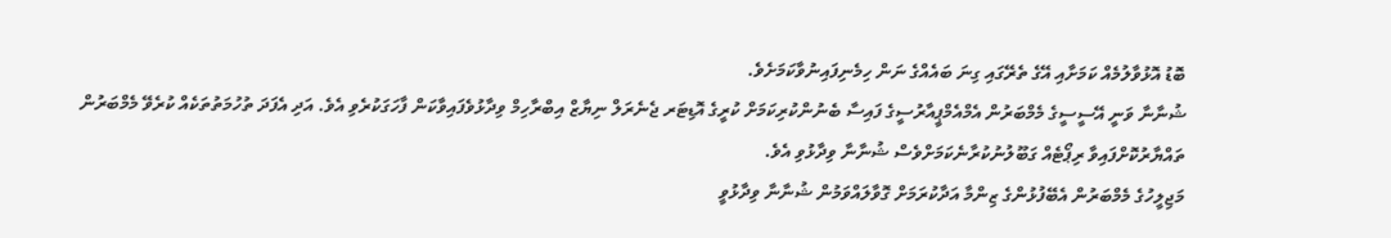ބޮޑު އޮޅުވާލުމެއް ކަމަށާއި އޭގެ ތެރޭގައި ގިނަ ބައެއްގެ ނަން ހިމެނިފައިނުވާކަމަށެވެ.
ޝުނާނާ ވަނީ އޭސީސީގެ މެމްބަރުން އެމްއެމްޕީއާރުސީގެ ފައިސާ ބެނުންކުރިކަމަށް ކުރީގެ އޮޑިޓަރ ޖެނެރަލް ނިޔާޒް އިބްރާހިމް ވިދާޅުވެފައިވާކަން ފާހަގަކުރެވި އެވެ. އަދި އެފަދަ ތުހުމަތުތަކެއް ކުރެވޭ މެމްބަރުން ތައްޔާރުކޮށްފައިވާ ރިޕޯޓެއް ގަބޫލުނުކުރާނެކަމަށްވެސް ޝުނާނާ ވިދާޅުވި އެވެ.
މަޖިލީހުގެ މެމްބަރުން އެބޭފުޅުންގެ ޒިންމާ އަދާކުރަމަށް ގޮވާލައްވަމުން ޝުނާނާ ވިދާޅުވީ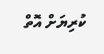ކުރިޔަށް އޮތް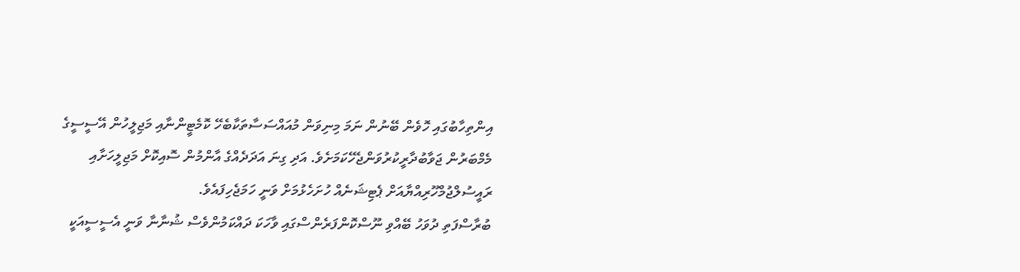އިންތިހާބުގައި ހޮވެން ބޭނުން ނަމަ މިނިވަން މުއައްސަސާތަކާބެހޭ ކޮމެޓީންނާއި މަޖިލީހުން އޭސީސީގެ މެމްބަރުން ޖަވާބުދާރީކުރުވަންޖެހޭކަމަށެވެ. އަދި ގިނަ އަދަދެއްގެ އާންމުން ސޮއިކޮށް މަޖިލީހަށާއި ރައީސުލްޖުމްހޫރިއްޔާއަށް ޕެޓިޝަނެއް ހުށަހެޅުމަށް ވަނީ ހަމަޖެހިފައެވެ.
ބުރާސްފަތި ދުވަހު ބޭއްވި ނޫސްކޮންފަރެންސްގައި ވާހަކަ ދައްކަމުންވެސް ޝުނާނާ ވަނީ އެސީސީއަކީ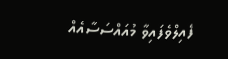ފެއިލްވެފައިވާ މުއައްސަސާއެއް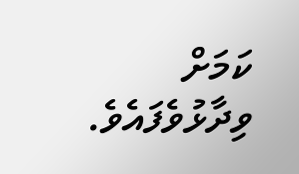ކަމަށް ވިދާޅުވެފައެވެ.